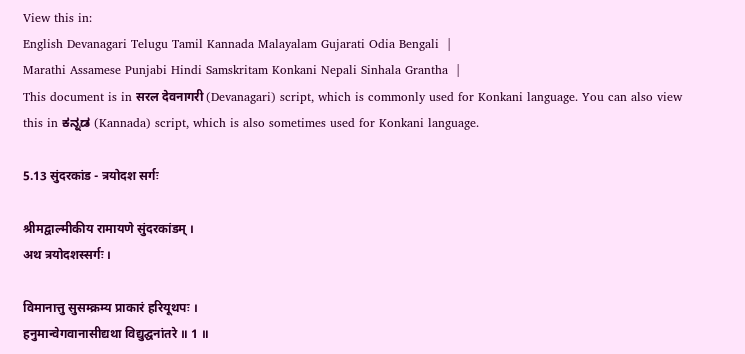View this in:
English Devanagari Telugu Tamil Kannada Malayalam Gujarati Odia Bengali  |
Marathi Assamese Punjabi Hindi Samskritam Konkani Nepali Sinhala Grantha  |
This document is in सरल देवनागरी (Devanagari) script, which is commonly used for Konkani language. You can also view this in ಕನ್ನಡ (Kannada) script, which is also sometimes used for Konkani language.

5.13 सुंदरकांड - त्रयोदश सर्गः

श्रीमद्वाल्मीकीय रामायणे सुंदरकांडम् ।
अथ त्रयोदशस्सर्गः ।

विमानात्तु सुसम्क्रम्य प्राकारं हरियूथपः ।
हनुमान्वेगवानासीद्यथा विद्युद्घनांतरे ॥ 1 ॥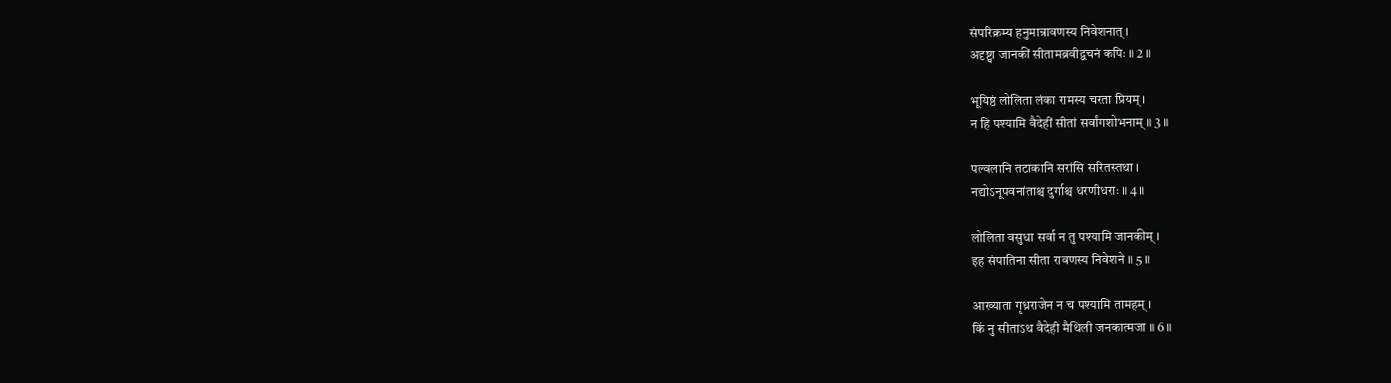संपरिक्रम्य हनुमान्रावणस्य निवेशनात् ।
अदृष्ट्वा जानकीं सीतामब्रवीद्वचनं कपिः ॥ 2 ॥

भूयिष्ठं लोलिता लंका रामस्य चरता प्रियम् ।
न हि पश्यामि वैदेहीं सीतां सर्वांगशोभनाम् ॥ 3 ॥

पल्वलानि तटाकानि सरांसि सरितस्तथा ।
नद्योऽनूपवनांताश्च दुर्गाश्च धरणीधराः ॥ 4 ॥

लोलिता वसुधा सर्वा न तु पश्यामि जानकीम् ।
इह संपातिना सीता रावणस्य निवेशने ॥ 5 ॥

आख्याता गृध्रराजेन न च पश्यामि तामहम् ।
किं नु सीताऽथ वैदेही मैथिली जनकात्मजा ॥ 6 ॥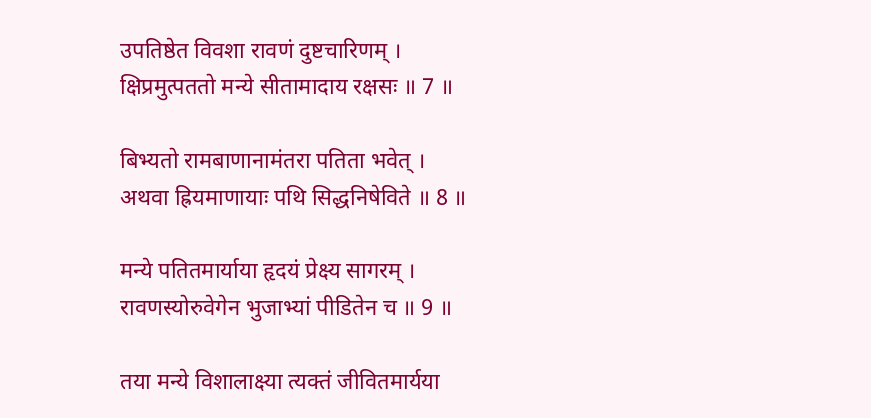उपतिष्ठेत विवशा रावणं दुष्टचारिणम् ।
क्षिप्रमुत्पततो मन्ये सीतामादाय रक्षसः ॥ 7 ॥

बिभ्यतो रामबाणानामंतरा पतिता भवेत् ।
अथवा ह्रियमाणायाः पथि सिद्धनिषेविते ॥ 8 ॥

मन्ये पतितमार्याया हृदयं प्रेक्ष्य सागरम् ।
रावणस्योरुवेगेन भुजाभ्यां पीडितेन च ॥ 9 ॥

तया मन्ये विशालाक्ष्या त्यक्तं जीवितमार्यया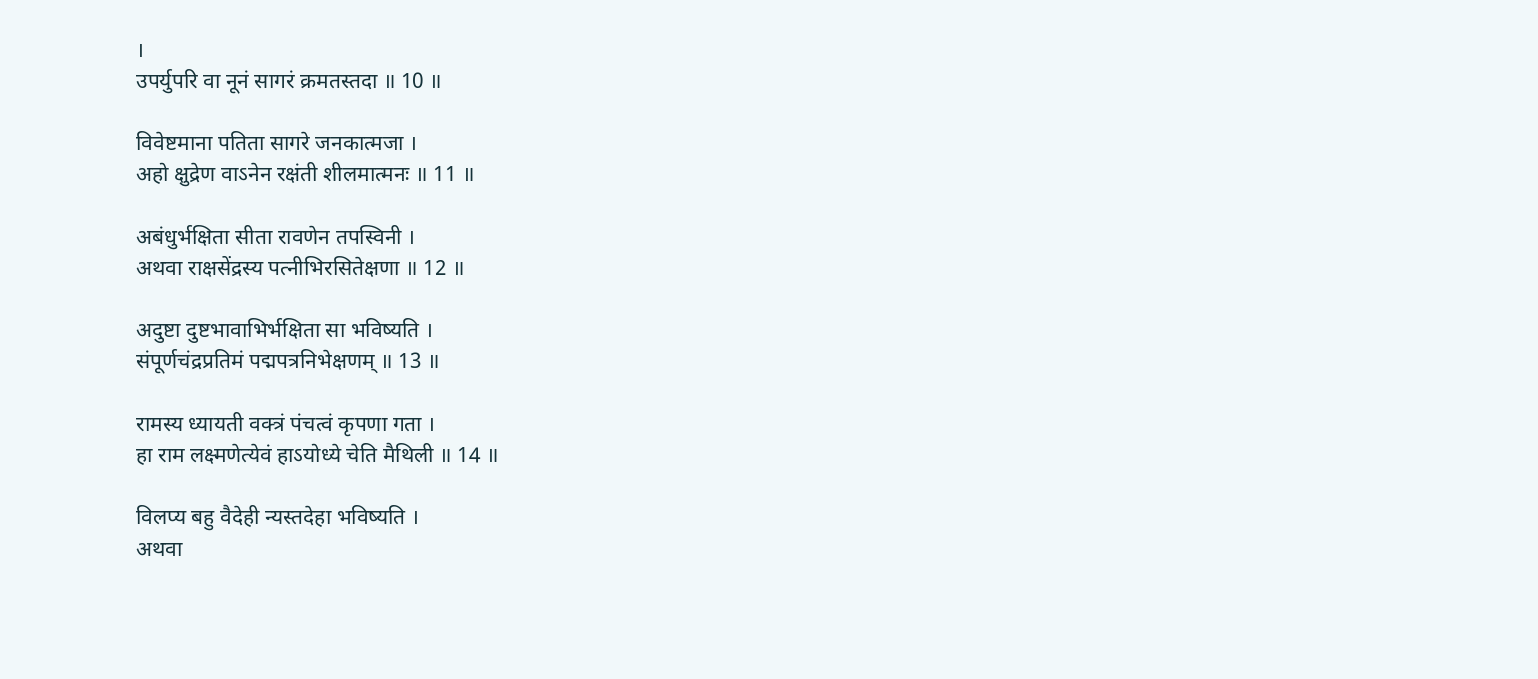।
उपर्युपरि वा नूनं सागरं क्रमतस्तदा ॥ 10 ॥

विवेष्टमाना पतिता सागरे जनकात्मजा ।
अहो क्षुद्रेण वाऽनेन रक्षंती शीलमात्मनः ॥ 11 ॥

अबंधुर्भक्षिता सीता रावणेन तपस्विनी ।
अथवा राक्षसेंद्रस्य पत्नीभिरसितेक्षणा ॥ 12 ॥

अदुष्टा दुष्टभावाभिर्भक्षिता सा भविष्यति ।
संपूर्णचंद्रप्रतिमं पद्मपत्रनिभेक्षणम् ॥ 13 ॥

रामस्य ध्यायती वक्त्रं पंचत्वं कृपणा गता ।
हा राम लक्ष्मणेत्येवं हाऽयोध्ये चेति मैथिली ॥ 14 ॥

विलप्य बहु वैदेही न्यस्तदेहा भविष्यति ।
अथवा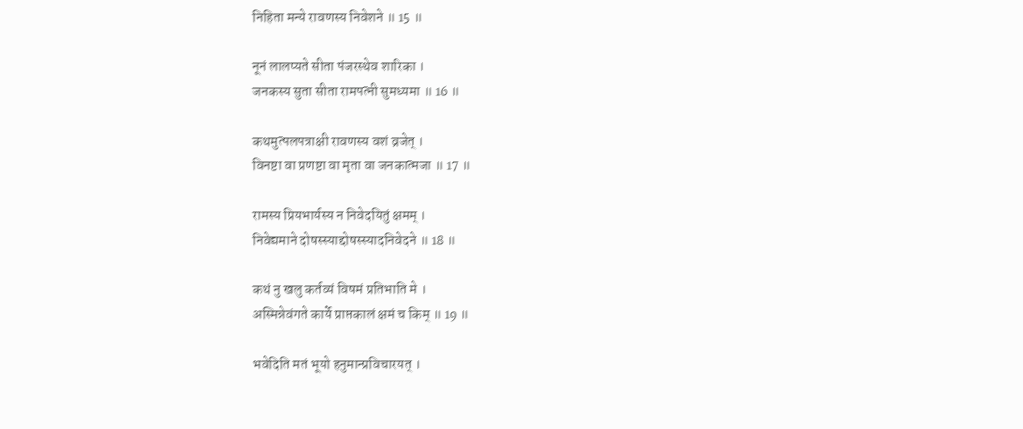निहिता मन्ये रावणस्य निवेशने ॥ 15 ॥

नूनं लालप्यते सीता पंजरस्थेव शारिका ।
जनकस्य सुता सीता रामपत्नी सुमध्यमा ॥ 16 ॥

कथमुत्पलपत्राक्षी रावणस्य वशं व्रजेत् ।
विनष्टा वा प्रणष्टा वा मृता वा जनकात्मजा ॥ 17 ॥

रामस्य प्रियभार्यस्य न निवेदयितुं क्षमम् ।
निवेद्यमाने दोषस्स्याद्दोषस्स्यादनिवेदने ॥ 18 ॥

कथं नु खलु कर्तव्यं विषमं प्रतिभाति मे ।
अस्मिन्नेवंगते कार्ये प्राप्तकालं क्षमं च किम् ॥ 19 ॥

भवेदिति मतं भूयो हनुमान्प्रविचारयत् ।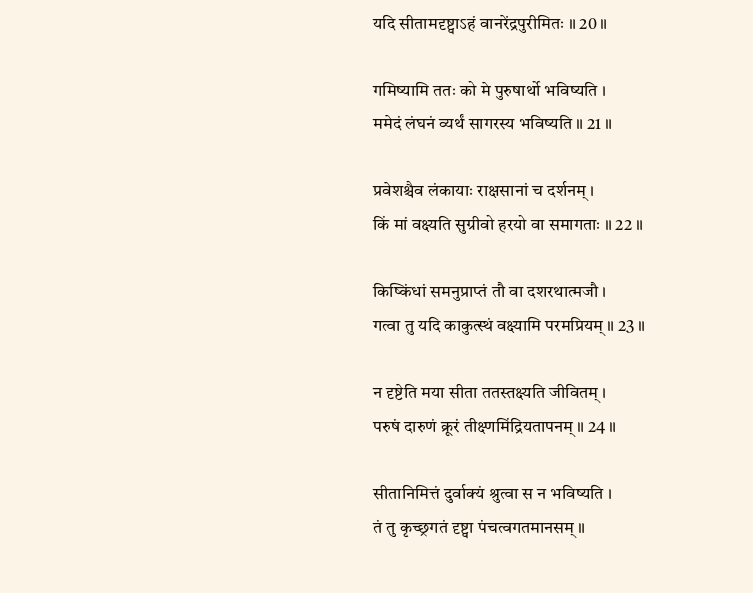यदि सीतामदृष्ट्वाऽहं वानरेंद्रपुरीमितः ॥ 20 ॥

गमिष्यामि ततः को मे पुरुषार्थो भविष्यति ।
ममेदं लंघनं व्यर्थं सागरस्य भविष्यति ॥ 21 ॥

प्रवेशश्चैव लंकायाः राक्षसानां च दर्शनम् ।
किं मां वक्ष्यति सुग्रीवो हरयो वा समागताः ॥ 22 ॥

किष्किंधां समनुप्राप्तं तौ वा दशरथात्मजौ ।
गत्वा तु यदि काकुत्स्थं वक्ष्यामि परमप्रियम् ॥ 23 ॥

न दृष्टेति मया सीता ततस्तक्ष्यति जीवितम् ।
परुषं दारुणं क्रूरं तीक्ष्णमिंद्रियतापनम् ॥ 24 ॥

सीतानिमित्तं दुर्वाक्यं श्रुत्वा स न भविष्यति ।
तं तु कृच्छ्रगतं दृष्ट्वा पंचत्वगतमानसम् ॥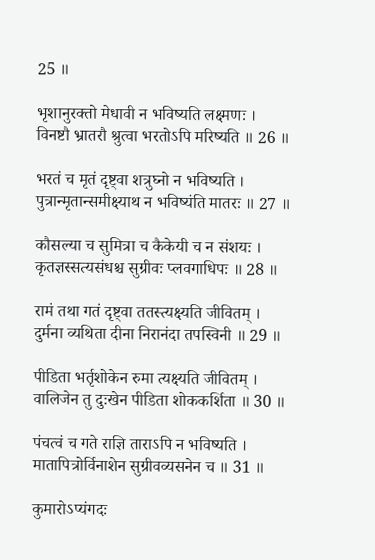25 ॥

भृशानुरक्तो मेधावी न भविष्यति लक्ष्मणः ।
विनष्टौ भ्रातरौ श्रुत्वा भरतोऽपि मरिष्यति ॥ 26 ॥

भरतं च मृतं दृष्ट्वा शत्रुघ्नो न भविष्यति ।
पुत्रान्मृतान्समीक्ष्याथ न भविष्यंति मातरः ॥ 27 ॥

कौसल्या च सुमित्रा च कैकेयी च न संशयः ।
कृतज्ञस्सत्यसंधश्च सुग्रीवः प्लवगाधिपः ॥ 28 ॥

रामं तथा गतं दृष्ट्वा ततस्त्यक्ष्यति जीवितम् ।
दुर्मना व्यथिता दीना निरानंदा तपस्विनी ॥ 29 ॥

पीडिता भर्तृशोकेन रुमा त्यक्ष्यति जीवितम् ।
वालिजेन तु दुःखेन पीडिता शोककर्शिता ॥ 30 ॥

पंचत्वं च गते राज्ञि ताराऽपि न भविष्यति ।
मातापित्रोर्विनाशेन सुग्रीवव्यसनेन च ॥ 31 ॥

कुमारोऽप्यंगदः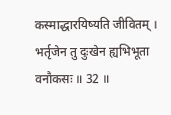कस्माद्धारयिष्यति जीवितम् ।
भर्तृजेन तु दुःखेन ह्यभिभूता वनौकसः ॥ 32 ॥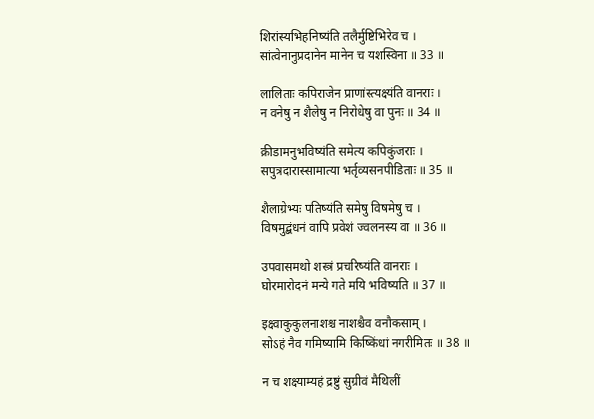शिरांस्यभिहनिष्यंति तलैर्मुष्टिभिरेव च ।
सांत्वेनानुप्रदानेन मानेन च यशस्विना ॥ 33 ॥

लालिताः कपिराजेन प्राणांस्त्यक्ष्यंति वानराः ।
न वनेषु न शैलेषु न निरोधेषु वा पुनः ॥ 34 ॥

क्रीडामनुभविष्यंति समेत्य कपिकुंजराः ।
सपुत्रदारास्सामात्या भर्तृव्यसनपीडिताः ॥ 35 ॥

शैलाग्रेभ्यः पतिष्यंति समेषु विषमेषु च ।
विषमुद्बंधनं वापि प्रवेशं ज्वलनस्य वा ॥ 36 ॥

उपवासमथो शस्त्रं प्रचरिष्यंति वानराः ।
घोरमारोदनं मन्ये गते मयि भविष्यति ॥ 37 ॥

इक्ष्वाकुकुलनाशश्च नाशश्चैव वनौकसाम् ।
सोऽहं नैव गमिष्यामि किष्किंधां नगरीमितः ॥ 38 ॥

न च शक्ष्याम्यहं द्रष्टुं सुग्रीवं मैथिलीं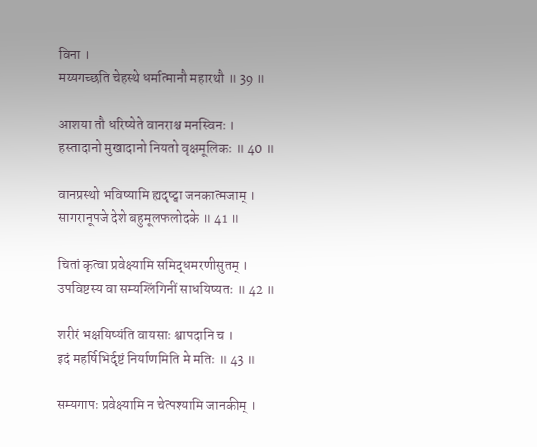विना ।
मय्यगच्छति चेहस्थे धर्मात्मानौ महारथौ ॥ 39 ॥

आशया तौ धरिष्येते वानराश्च मनस्विनः ।
हस्तादानो मुखादानो नियतो वृक्षमूलिकः ॥ 40 ॥

वानप्रस्थो भविष्यामि ह्यदृष्ट्वा जनकात्मजाम् ।
सागरानूपजे देशे बहुमूलफलोदके ॥ 41 ॥

चितां कृत्वा प्रवेक्ष्यामि समिद्धमरणीसुतम् ।
उपविष्टस्य वा सम्यग्लिंगिनीं साधयिष्यतः ॥ 42 ॥

शरीरं भक्षयिष्यंति वायसाः श्वापदानि च ।
इदं महर्षिभिर्दृष्टं निर्याणमिति मे मतिः ॥ 43 ॥

सम्यगापः प्रवेक्ष्यामि न चेत्पश्यामि जानकीम् ।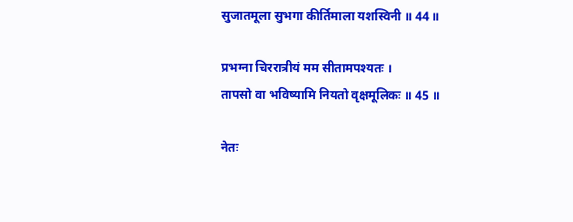सुजातमूला सुभगा कीर्तिमाला यशस्विनी ॥ 44 ॥

प्रभग्ना चिररात्रीयं मम सीतामपश्यतः ।
तापसो वा भविष्यामि नियतो वृक्षमूलिकः ॥ 45 ॥

नेतः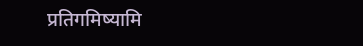प्रतिगमिष्यामि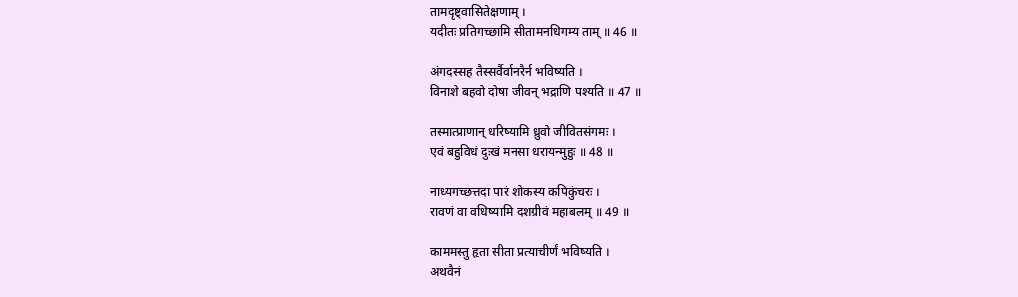तामदृष्ट्वासितेक्षणाम् ।
यदीतः प्रतिगच्छामि सीतामनधिगम्य ताम् ॥ 46 ॥

अंगदस्सह तैस्सर्वैर्वानरैर्न भविष्यति ।
विनाशे बहवो दोषा जीवन् भद्राणि पश्यति ॥ 47 ॥

तस्मात्प्राणान् धरिष्यामि ध्रुवो जीवितसंगमः ।
एवं बहुविधं दुःखं मनसा धरायन्मुहुः ॥ 48 ॥

नाध्यगच्छत्तदा पारं शोकस्य कपिकुंचरः ।
रावणं वा वधिष्यामि दशग्रीवं महाबलम् ॥ 49 ॥

काममस्तु हृता सीता प्रत्याचीर्णं भविष्यति ।
अथवैनं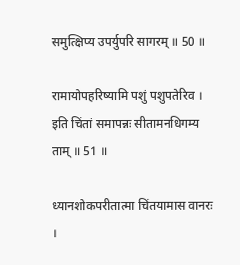समुत्क्षिप्य उपर्युपरि सागरम् ॥ 50 ॥

रामायोपहरिष्यामि पशुं पशुपतेरिव ।
इति चिंतां समापन्नः सीतामनधिगम्य ताम् ॥ 51 ॥

ध्यानशोकपरीतात्मा चिंतयामास वानरः ।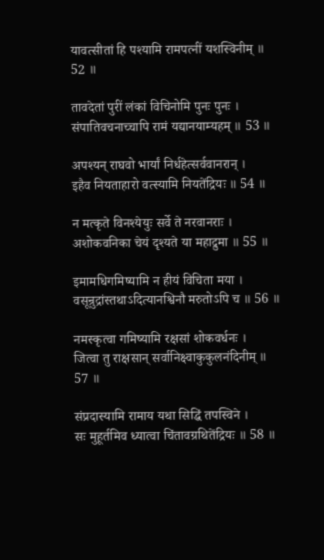यावत्सीतां हि पश्यामि रामपत्नीं यशस्विनीम् ॥ 52 ॥

तावदेतां पुरीं लंकां विचिनोमि पुनः पुनः ।
संपातिवचनाच्चापि रामं यद्यानयाम्यहम् ॥ 53 ॥

अपश्यन् राघवो भार्यां निर्धहेत्सर्ववानरान् ।
इहैव नियताहारो वत्स्यामि नियतेंद्रियः ॥ 54 ॥

न मत्कृते विनश्येयुः सर्वे ते नरवानराः ।
अशोकवनिका चेयं दृश्यते या महाद्रुमा ॥ 55 ॥

इमामधिगमिष्यामि न हीयं विचिता मया ।
वसून्रुद्रांस्तथाऽदित्यानश्विनौ मरुतोऽपि च ॥ 56 ॥

नमस्कृत्वा गमिष्यामि रक्षसां शोकवर्धनः ।
जित्वा तु राक्षसान् सर्वानिक्ष्वाकुकुलनंदिनीम् ॥ 57 ॥

संप्रदास्यामि रामाय यथा सिद्धिं तपस्विने ।
सः मुहूर्तमिव ध्यात्वा चिंतावग्रथितेंद्रियः ॥ 58 ॥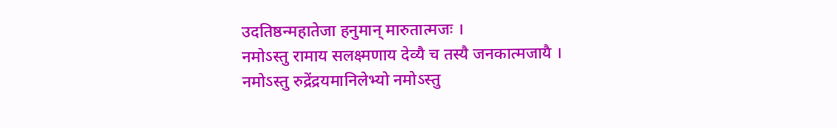उदतिष्ठन्महातेजा हनुमान् मारुतात्मजः ।
नमोऽस्तु रामाय सलक्ष्मणाय देव्यै च तस्यै जनकात्मजायै ।
नमोऽस्तु रुद्रेंद्रयमानिलेभ्यो नमोऽस्तु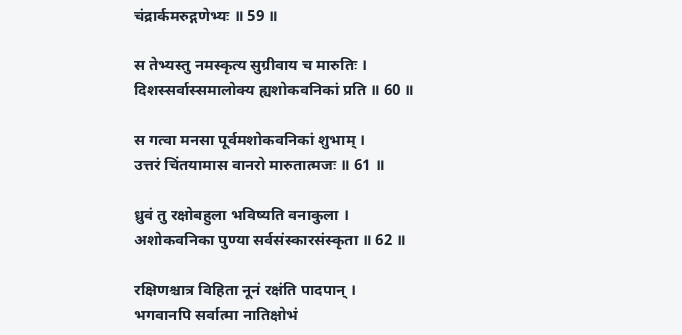चंद्रार्कमरुद्गणेभ्यः ॥ 59 ॥

स तेभ्यस्तु नमस्कृत्य सुग्रीवाय च मारुतिः ।
दिशस्सर्वास्समालोक्य ह्यशोकवनिकां प्रति ॥ 60 ॥

स गत्वा मनसा पूर्वमशोकवनिकां शुभाम् ।
उत्तरं चिंतयामास वानरो मारुतात्मजः ॥ 61 ॥

ध्रुवं तु रक्षोबहुला भविष्यति वनाकुला ।
अशोकवनिका पुण्या सर्वसंस्कारसंस्कृता ॥ 62 ॥

रक्षिणश्चात्र विहिता नूनं रक्षंति पादपान् ।
भगवानपि सर्वात्मा नातिक्षोभं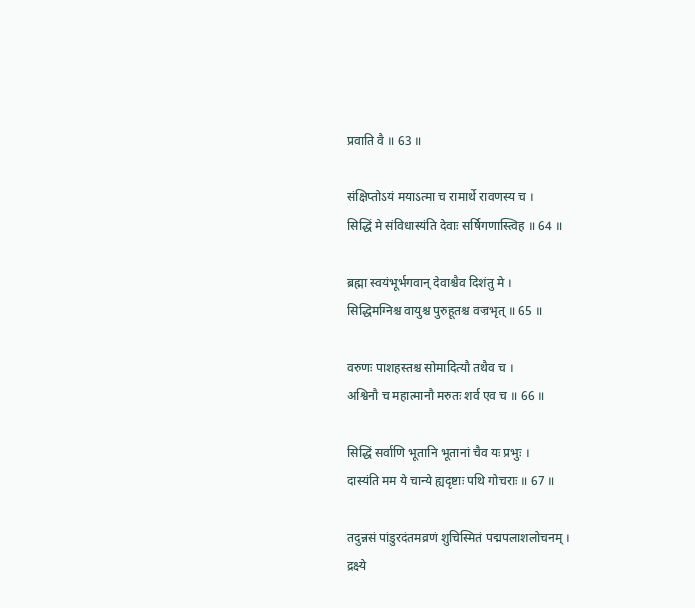प्रवाति वै ॥ 63 ॥

संक्षिप्तोऽयं मयाऽत्मा च रामार्थे रावणस्य च ।
सिद्धिं मे संविधास्यंति देवाः सर्षिगणास्त्विह ॥ 64 ॥

ब्रह्मा स्वयंभूर्भगवान् देवाश्चैव दिशंतु मे ।
सिद्धिमग्निश्च वायुश्च पुरुहूतश्च वज्रभृत् ॥ 65 ॥

वरुणः पाशहस्तश्च सोमादित्यौ तथैव च ।
अश्विनौ च महात्मानौ मरुतः शर्व एव च ॥ 66 ॥

सिद्धिं सर्वाणि भूतानि भूतानां चैव यः प्रभुः ।
दास्यंति मम ये चान्ये ह्यदृष्टाः पथि गोचराः ॥ 67 ॥

तदुन्नसं पांडुरदंतमव्रणं शुचिस्मितं पद्मपलाशलोचनम् ।
द्रक्ष्ये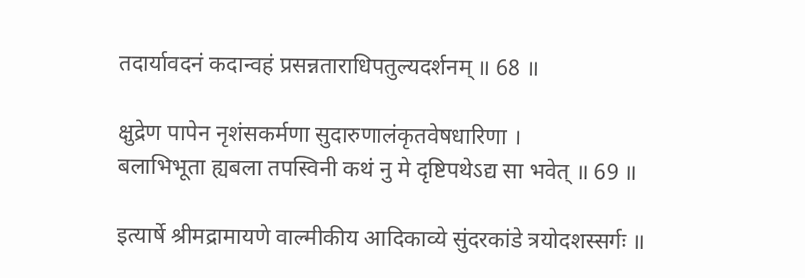तदार्यावदनं कदान्वहं प्रसन्नताराधिपतुल्यदर्शनम् ॥ 68 ॥

क्षुद्रेण पापेन नृशंसकर्मणा सुदारुणालंकृतवेषधारिणा ।
बलाभिभूता ह्यबला तपस्विनी कथं नु मे दृष्टिपथेऽद्य सा भवेत् ॥ 69 ॥

इत्यार्षे श्रीमद्रामायणे वाल्मीकीय आदिकाव्ये सुंदरकांडे त्रयोदशस्सर्गः ॥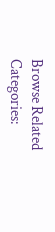Browse Related Categories: